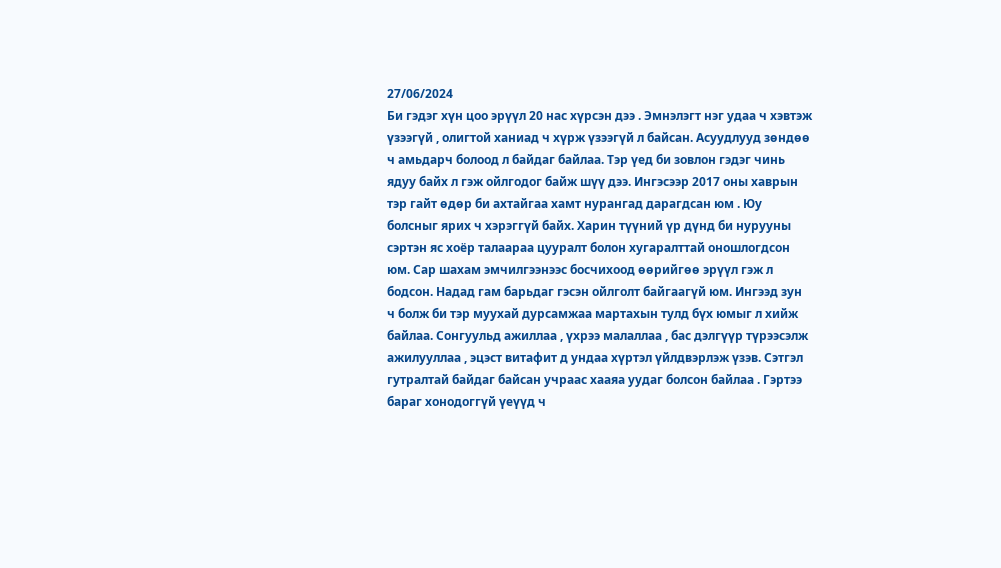27/06/2024
Би гэдэг хүн цоо эрүүл 20 нас хүрсэн дээ . Эмнэлэгт нэг удаа ч хэвтэж үзээгүй , олигтой ханиад ч хүрж үзээгүй л байсан. Асуудлууд зөндөө ч амьдарч болоод л байдаг байлаа. Тэр үед би зовлон гэдэг чинь ядуу байх л гэж ойлгодог байж шүү дээ. Ингэсээр 2017 оны хаврын тэр гайт өдөр би ахтайгаа хамт нурангад дарагдсан юм . Юу болсныг ярих ч хэрэггүй байх. Харин түүний үр дүнд би нурууны сэртэн яс хоёр талаараа цууралт болон хугаралттай оношлогдсон юм. Сар шахам эмчилгээнээс босчихоод өөрийгөө эрүүл гэж л бодсон. Надад гам барьдаг гэсэн ойлголт байгаагүй юм. Ингээд зун ч болж би тэр муухай дурсамжаа мартахын тулд бүх юмыг л хийж байлаа. Сонгуульд ажиллаа , үхрээ малаллаа , бас дэлгүүр түрээсэлж ажилууллаа , эцэст витафит д ундаа хүртэл үйлдвэрлэж үзэв. Сэтгэл гутралтай байдаг байсан учраас хааяа уудаг болсон байлаа . Гэртээ бараг хонодоггүй үеүүд ч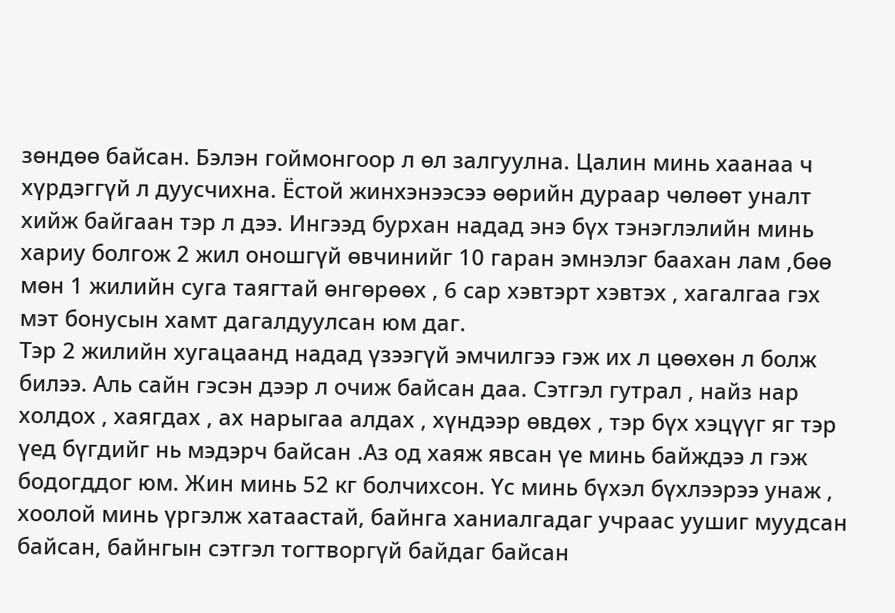зөндөө байсан. Бэлэн гоймонгоор л өл залгуулна. Цалин минь хаанаа ч хүрдэггүй л дуусчихна. Ёстой жинхэнээсээ өөрийн дураар чөлөөт уналт хийж байгаан тэр л дээ. Ингээд бурхан надад энэ бүх тэнэглэлийн минь хариу болгож 2 жил оношгүй өвчинийг 10 гаран эмнэлэг баахан лам ,бөө мөн 1 жилийн суга таягтай өнгөрөөх , 6 сар хэвтэрт хэвтэх , хагалгаа гэх мэт бонусын хамт дагалдуулсан юм даг.
Тэр 2 жилийн хугацаанд надад үзээгүй эмчилгээ гэж их л цөөхөн л болж билээ. Аль сайн гэсэн дээр л очиж байсан даа. Сэтгэл гутрал , найз нар холдох , хаягдах , ах нарыгаа алдах , хүндээр өвдөх , тэр бүх хэцүүг яг тэр үед бүгдийг нь мэдэрч байсан .Аз од хаяж явсан үе минь байждээ л гэж бодогддог юм. Жин минь 52 кг болчихсон. Үс минь бүхэл бүхлээрээ унаж , хоолой минь үргэлж хатаастай, байнга ханиалгадаг учраас уушиг муудсан байсан, байнгын сэтгэл тогтворгүй байдаг байсан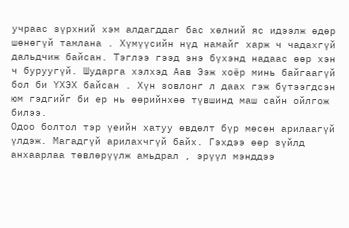учраас зүрхний хэм алдагддаг бас хөлний яс идээлж өдөр шөнөгүй тамлана . Хүмүүсийн нүд намайг харж ч чадахгүй дальдчиж байсан. Тэглээ гээд энэ бүхэнд надаас өөр хэн ч буруугүй. Шударга хэлхэд Аав Ээж хоёр минь байгаагүй бол би ҮХЭХ байсан . Хүн зовлонг л даах гэж бүтээгдсэн юм гэдгийг би ер нь өөрийнхөө түвшинд маш сайн ойлгож билээ.
Одоо болтол тэр үеийн хатуу өвдөлт бүр мөсөн арилаагүй үлдэж. Магадгүй арилахчгүй байх. Гэхдээ өөр зүйлд анхаарлаа төвлөрүүлж амьдрал , эрүүл мэнддээ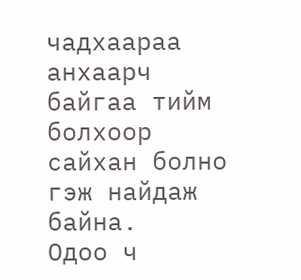чадхаараа анхаарч байгаа тийм болхоор сайхан болно гэж найдаж байна.
Одоо ч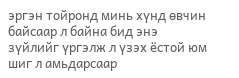эргэн тойронд минь хүнд өвчин байсаар л байна бид энэ зүйлийг үргэлж л үзэх ёстой юм шиг л амьдарсаар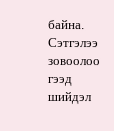байна. Сэтгэлээ зовоолоо гээд шийдэл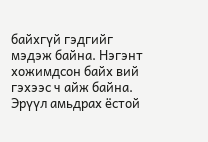байхгүй гэдгийг мэдэж байна. Нэгэнт хожимдсон байх вий гэхээс ч айж байна.
Эрүүл амьдрах ёстой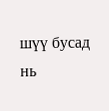шүү бусад нь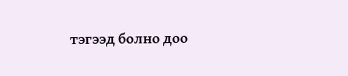тэгээд болно доо